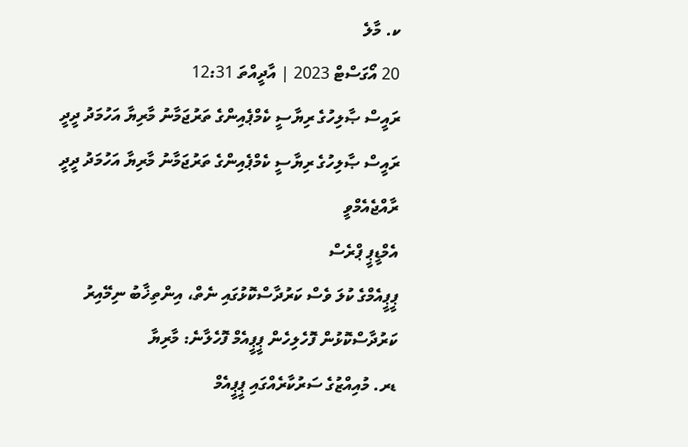ކ. މާލެ
20 އޯގަސްޓް 2023 | އާދީއްތަ 12:31
ރައީސް ޞާލިހުގެ ރިޔާސީ ކެމްޕެއިންގެ ތަރުޖަމާނު މާރިޔާ އަހުމަދު ދީދީ
ރައީސް ޞާލިހުގެ ރިޔާސީ ކެމްޕެއިންގެ ތަރުޖަމާނު މާރިޔާ އަހުމަދު ދީދީ
ރާއްޖެއެމްވީ
އެމްޑީޕީ ޕްރެސް
ޕީޕީއެމްގެ ކުލަ ވެސް ކަރުދާސްކޮޅުގައި ނެތް، އިންތިޚާބު ނިމޭއިރު ކަރުދާސްކޮޅުން ފޮހެލިހެން ޕީޕީއެމް ފޮހެލާނެ: މާރިޔާ
ޑރ. މުއިއްޒުގެ ސަރުކާރެއްގައި ޕީޕީއެމް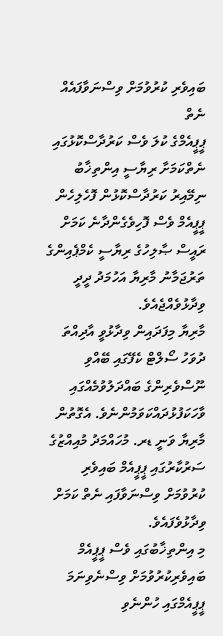ބައިވެރި ކުރުވުމަށް ވިސްނަވާފައެއް ނެތް
ޕީޕީއެމްގެ ކުލަ ވެސް ކަރުދާސްކޮޅުގައި ނެތްކަމަށާ ރިޔާސީ އިންތިޚާބު ނިމޭއިރު ކަރުދާސްކޮޅުން ފޮހެލިހެން ޕީޕީއެމް ވެސް ފޮހިވެގެންދާނެ ކަމަށް ރައީސް ޞާލިހުގެ ރިޔާސީ ކެމްޕެއިންގެ ތަރުޖަމާނު މާރިޔާ އަހުމަދު ދީދީ ވިދާޅުވެއްޖެއެވެ.
މާރިޔާ މިފަދައިން ވިދާޅުވީ އާދިއްތަ ދުވަހު ސޯލްޓް ކެފޭގައި ބޭއްވި ނޫސްވެރިންގެ ބައްދަލުވުމެއްގައި ވާހަކަފުޅުދައްކަވަމުންނެވެ. އެގޮތުން މާރިޔާ ވަނީ ޑރ. މުހައްމަދު މުއިއްޒުގެ ސަރުކާރުގައި ޕީޕީއެމް ބައިވެރި ކުރުވުމަށް ވިސްނަވާފައި ނެތް ކަމަށް ވިދާޅުވެފައެވެ.
މި އިންތިޚާބުގައި ވެސް ޕީޕީއެމް ބައިވެރިކުރުވުމަށް ވިސްނެވިނަމަ ޕީޕީއެމްގައި ހުންނެވި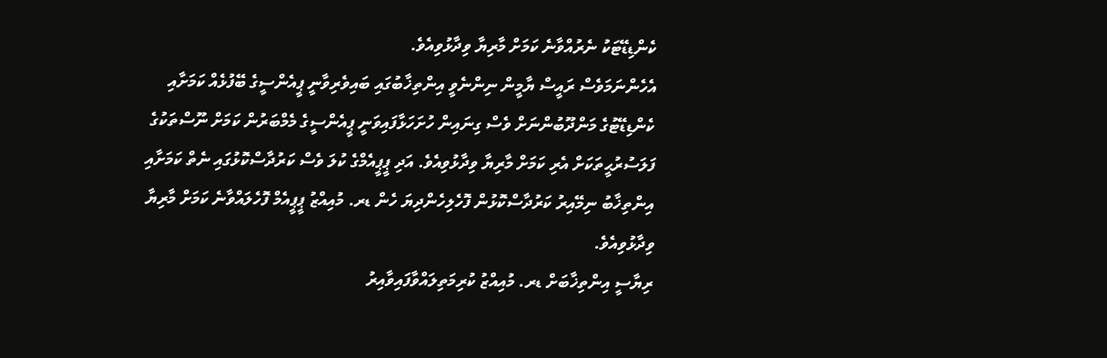ކެންޑިޑޭޓަކު ނެރުއްވާނެ ކަމަށް މާރިޔާ ވިދާޅުވިއެވެ.
އެހެންނަމަވެސް ރައީސް ޔާމީން ނިންނެވީ އިންތިޚާބުގައި ބައިވެރިވާނީ ޕީއެންސީގެ ބޭފުޅެއް ކަމަށާއި ކެންޑިޑޭޓުގެ މަންދޫބުންނަށް ވެސް ގިނައިން ހުށަހަޅާފައިވަނީ ޕީއެންސީގެ މެމްބަރުން ކަމަށް ނޫސްތަކުގެ ފަލަސުރުޙީތަކަށް އެރި ކަމަށް މާރިޔާ ވިދާޅުވިއެވެ. އަދި ޕީޕީއެމްގެ ކުލަ ވެސް ކަރުދާސްކޮޅުގައި ނެތް ކަމަށާއި އިންތިޚާބު ނިމޭއިރު ކަރުދާސްކޮޅުން ފޮހެލިހެންދިޔަ ހެން ޑރ. މުއިއްޒު ޕީޕީއެމް ފޮހެލައްވާނެ ކަމަށް މާރިޔާ ވިދާޅުވިއެވެ.
ރިޔާސީ އިންތިޚާބަށް ޑރ. މުއިއްޒު ކުރިމަތިލައްވާފައިވާއިރު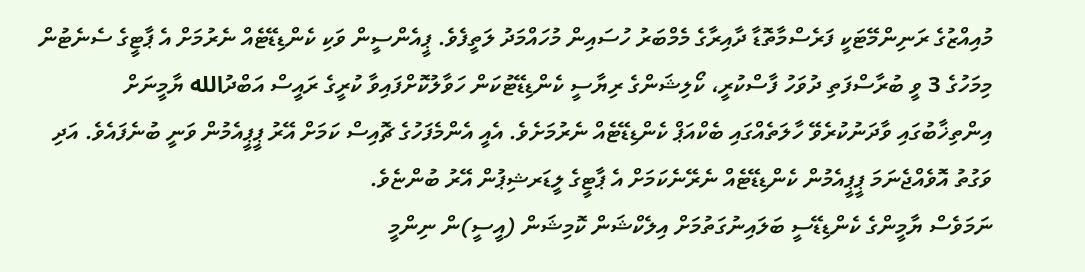މުއިއްޒުގެ ރަނިންމޭޓަކީ ފަރެސްމާތޮޑާ ދާއިރާގެ މެމްބަރު ހުސައިން މުހައްމަދު ލަތީފެވެ. ޕީއެންސީން ވަކި ކެންޑިޑޭޓެއް ނެރުމަށް އެ ޕާޓީގެ ސެނެޓުން މިމަހުގެ 3 ވީ ބުރާސްފަތި ދުވަހު ފާސްކުރީ، ކޯލިޝަންގެ ރިޔާސީ ކެންޑިޑޭޓުކަން ހަވާލުކޮށްފައިވާ ކުރީގެ ރައީސް އަބްދުالله ޔާމީނަށް އިންތިޚާބުގައި ވާދަނުކުރެވޭ ހާލަތެއްގައި ބެކްއަޕް ކެންޑިޑޭޓެއް ނެރުމަށެވެ. އެއީ އެންމެފަހުގެ ޗޮއިސް ކަމަށް އޭރު ޕީޕީއެމުން ވަނީ ބުނެފައެވެ. އަދި ވަގުތު އޮވެއްޖެނަމަ ޕީޕީއެމުން ކެންޑިޑޭޓެއް ނެރޭނެކަމަށް އެ ޕާޓީގެ ލީޑަރޝިޕުން އޭރު ބުންޏެވެ.
ނަމަވެސް ޔާމީންގެ ކެންޑިޑޭސީ ބަލައިނުގަތުމަށް އިލެކްޝަން ކޮމިޝަން (އީސީ)ން ނިންމީ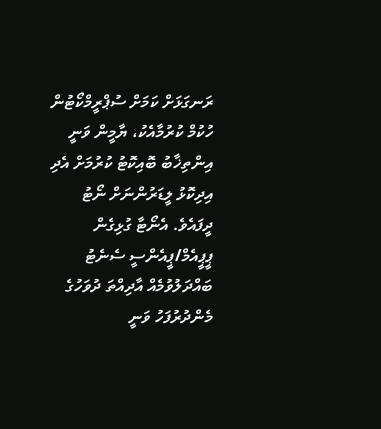ރަނގަޅަށް ކަމަށް ސުޕްރީމްކޯޓުން ހުކުމް ކުރުމާއެކު، ޔާމީން ވަނީ އިންތިޚާބު ބޮއިކޮޓު ކުރުމަށް އެދި އިދިކޮޅު ލީޑަރުންނަށް ނޯޓު ދީފައެވެ. އެނޯޓާ ގުޅިގެން ޕީޕީއެމް/ޕީއެންސީ ސެނެޓު ބައްދަލުވުމެއް އާދިއްތަ ދުވަހުގެ މެންދުރުފަހު ވަނީ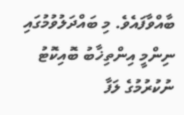ބާއްވާފައެވެ. މި ބައްދަލުވުމުގައި ނިންމީ އިންތިޚާބު ބޮއިކޮޓު ނުކުރުމުގެ ލަފާ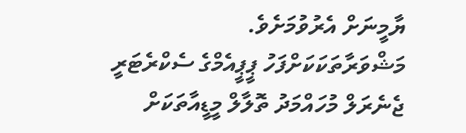ޔާމީނަށް އެރުވުމަށެވެ.
މަޝްވަރާތަކަކަށްފަހު ޕީޕީއެމްގެ ސެކްރެޓަރީ ޖެނެރަލް މުހައްމަދު ތޮލާލް މީޑީއާތަކަށް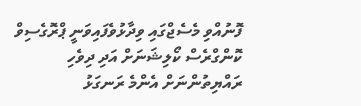ފޮނުއްވި މެސެޖްގައި ވިދާޅުވެފައިވަނީ ޕްރޮގެސިވް ކޮންގްރެސް ކޯލިޝަނަށް އަދި ދިވެހި ރައްޔިތުންނަށް އެންމެ ރަނގަޅު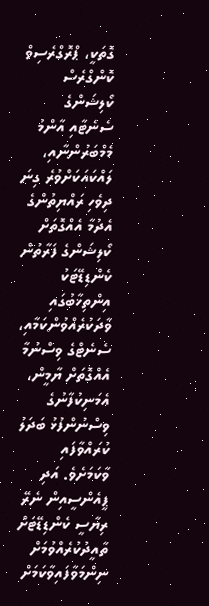ގޮތަކީ، ޕްރޮގްރެސިވް ކޮންގްރެސް ކޯލިޝަންގެ ސެނެޓާއި އާންމު މެމްބަރުންނާއި، ލައްކައަކަށްވުރެ ގިނަ ދިވެހި ރައްޔިތުންގެ އެދުމާ އެއްގޮތަށް ކޯލިޝަންގެ ފަރާތުން ކެންޑިޑޭޓަކު އިންތިޚާބުގައި ވާދަކުރެއްވުންކަމާއި، ސެނެޓްގެ ވިސްނުމާ އެއްގޮތަށް ޔާމީން، އެމަނިކުފާނުގެ ވިސްނުންފުޅު ބަދަލު ކުރައްވާފައި ވާކަމަށެވެ. އަދި ޕީއެންސީއިން ނެރޭ ރިޔާސީ ކެންޑިޑޭޓަށް ތާއީދުކުރެއްވުމަށް ނިންމަވާފައިވާކަމަށް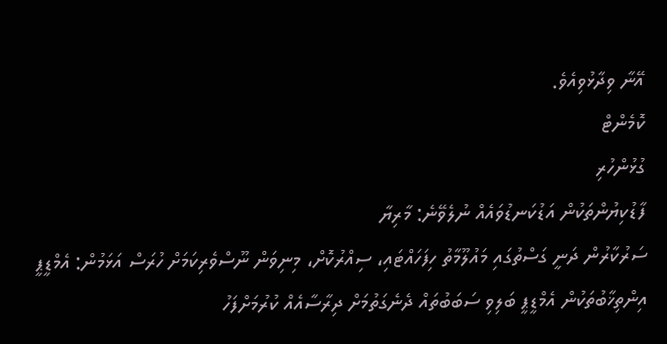އޭނާ ވިދާޅުވިއެވެ.
ކޮމެންޓް
ގުޅުންހުރި
ފާޑުކިޔުންތަކުން އަޑުކަނޑުވައެއް ނުލެވޭނެ: މާރިޔާ
ސަރުކާރުން ދަނީ ގަސްތުގައި މައުލޫމާތު ހިފަހައްޓައި، ސިއްރުކޮށް، މިނިވަން ނޫސްވެރިކަމަށް ހުރަސް އަޅަމުން: އެމްޑީޕީ
އިންތިޚާބުތަކުން އެމްޑީޕީ ބަލިވި ސަބަބުތައް ދެނެގަތުމަށް ދިރާސާއެއް ކުރުމަށްފަހު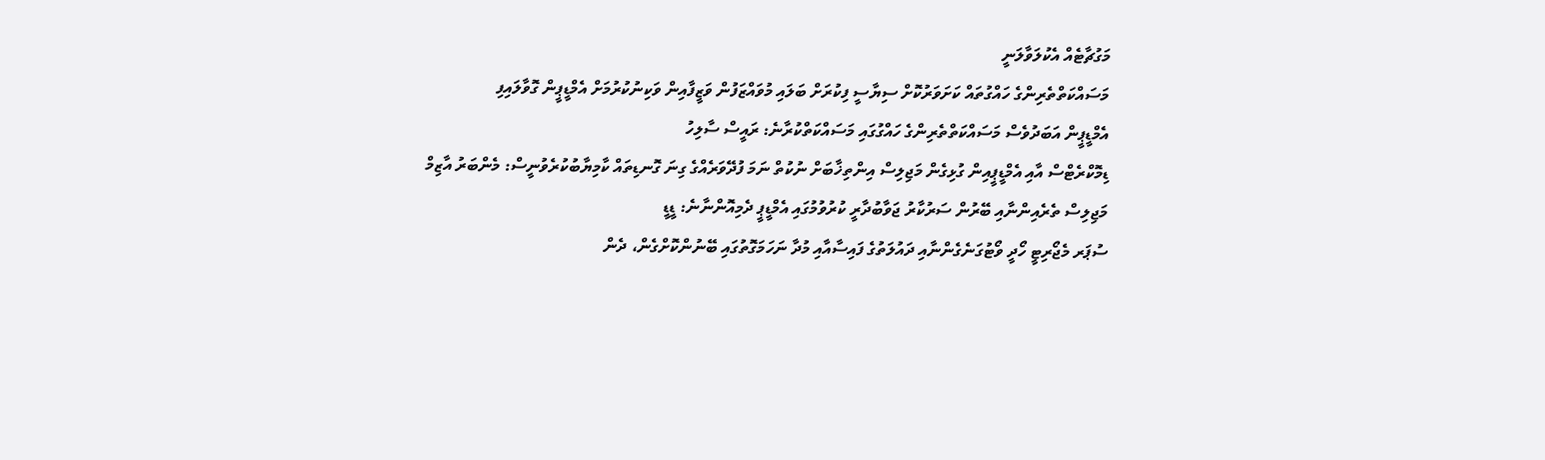މަގުޗާޓެއް އެކުލަވާލަނީ
މަސައްކަތްތެރިންގެ ހައްގުތައް ކަށަވަރުކޮށް ސިޔާސީ ފިކުރަށް ބަލައި މުވައްޒަފުން ވަޒީފާއިން ވަކިނުކުރުމަށް އެމްޑީޕީން ގޮވާލައިފި
އެމްޑީޕީން އަބަދުވެސް މަސައްކަތްތެރިންގެ ހައްގުގައި މަސައްކަތްކުރާނެ: ރައީސް ސާލިހު
ޑިމޮކްރެޓްސް އާއި އެމްޑީޕީއިން ގުޅިގެން މަޖިލިސް އިންތިޚާބަށް ނުކުތް ނަމަ ފުދޭވަރެއްގެ ގިނަ ގޮނޑިތައް ކާމިޔާބުކުރެވުނީސް: މެންބަރު އާޒިމް
މަޖިލިސް ތެރެއިންނާއި ބޭރުން ސަރުކާރު ޖަވާބުދާރީ ކުރުވުމުގައި އެމްޑީޕީ ދެމިއޮންނާނެ: ޑީޑީ
ސުޕަރ މެޖޯރިޓީ ހޯދީ ވޯޓުގަނެގެންނާއި ދައުލަތުގެ ފައިސާއާއި މުދާ ނަހަމަގޮތުގައި ބޭނުންކޮށްގެން، ދެން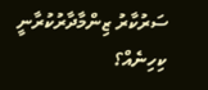ސަރުކާރު ޒިންމާދާރުކުރާނީ ކިހިނެއް؟